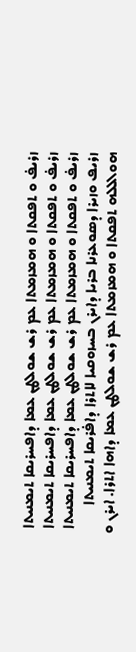ܙܪܝܦ̇ ܘ ܬܦܩܬܐ ܘ ܗܡܙܡܬܐ ܥܡ ܪܫ ܫܘܠܛܢ ܥܡܐ ܕܐܦܚܪܝܩܐ ܬܝܡܢܝܬܐ
ܙܪܝܦ̇ ܘ ܬܦܩܬܐ ܘ ܗܡܙܡܬܐ ܥܡ ܪܫ ܫܘܠܛܢ ܥܡܐ ܕܐܦܚܪܝܩܐ ܬܝܡܢܝܬܐ
ܙܪܝܦ̇ ܘ ܬܦܩܬܐ ܘ ܗܡܙܡܬܐ ܥܡ ܪܫ ܫܘܠܛܢ ܥܡܐ ܕܐܦܚܪܝܩܐ ܬܝܡܢܝܬܐ
ܙܪܝܦ ܘܙܝܪܐ ܕܣܘܥܪܢܐ ܒܪܝܐ ܕܐܝܪܢ ܒܚܙܘܩܝܐ ܠܐܬܪܐ ܕܐܦ̇ܪܝܩܐ ܬܝܡܢܝܬܐ ܗܘܐܠܠܗ ܬܦܩܬܐ ܘ ܗܡܙܡܬܐ ܥܡ ܪܫ ܫܘܠܛܢ ܥܡܐ ܕܐܗܐ ܐܬܪܐ. ܐܝܪܢ ܘ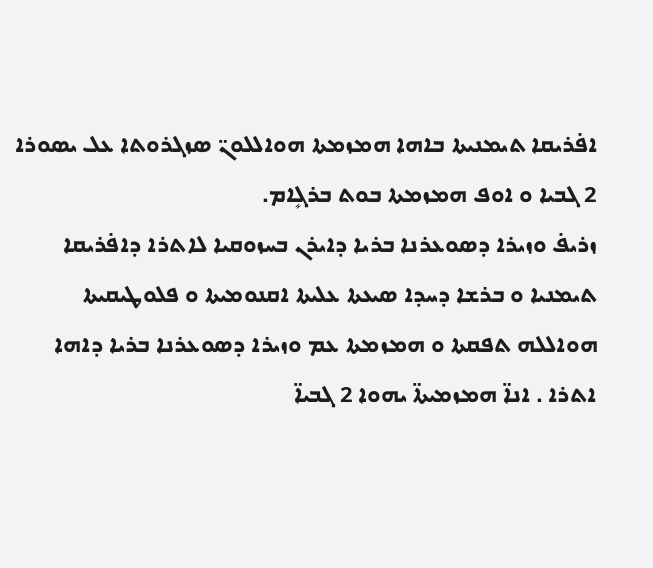ܐܦ̇ܪܝܩܐ ܬܝܡܢܝܬܐ ܒܐܗܐ ܗܡܙܡܬܐ ܗܘܐܠܠܘܢ̈ ܣܙܓܪܘܬܐ ܥܠ ܝܣܘܪܐ 2 ܓܒܝܐ ܘ ܐܘܦ ܗܡܙܡܬܐ ܒܘܬ ܒܪܓܻܐܡ.
ܙܪܝܦ̇ ܘܙܝܪܐ ܕܣܘܥܪܢܐ ܒܪܝܐ ܕܐܝܪܢ ܒܚܙܘܩܝܐ ܠܐܬܪܐ ܕܐܦ̇ܪܝܩܐ ܬܝܡܢܝܐ ܘ ܒܪܫܐ ܕܚܕܐ ܣܝܥܬܐ ܥܠܝܬܐ ܐܩܢܘܡܝܬܐ ܘ ܦܠܘܛܝܩܝܬܐ ܗܘܐܠܠܗ ܬܦܩܬܐ ܘ ܗܡܙܡܬܐ ܥܡ ܘܙܝܪܐ ܕܣܘܥܪܢܐ ܒܪܝܐ ܕܐܗܐ ܐܬܪܐ . ܐܢܐ̈ ܗܡܙܡܝܬܐ̈ ܝܗܘܐ 2 ܓܒܝܐ̈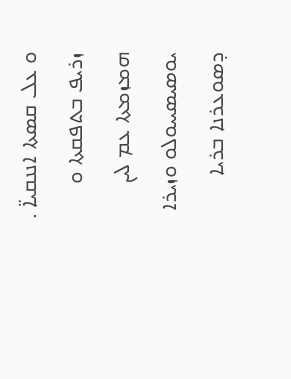ܘ ܥܠ ܩܣܬܐ ܐܢܢܩܝܐ̈ . ܙܪܝܦ ܒܬܦܩܬܐ ܘ ܗܡܙܡܬܐ ܥܡ ܠܝܢ ܝܘܣܝܣܝܝܘܠܘ ܘܙܝܪܐ ܕܣܘܥܪܢܐ ܒܪܝܐ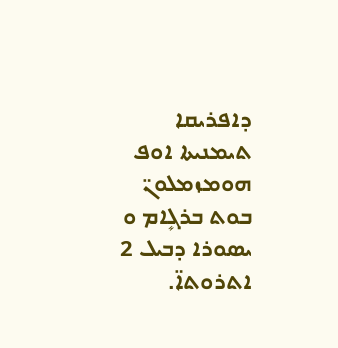ܕܐܦܪܝܩܐ ܬܝܡܢܝܬܐ ܐܘܦ ܗܘܡܙܡܠܘܢ̈ ܒܘܬ ܒܪܓܻܐܡ ܘ ܝܣܘܪܐ ܕܒܝܠ 2 ܐܬܪܘܬܐ̈.